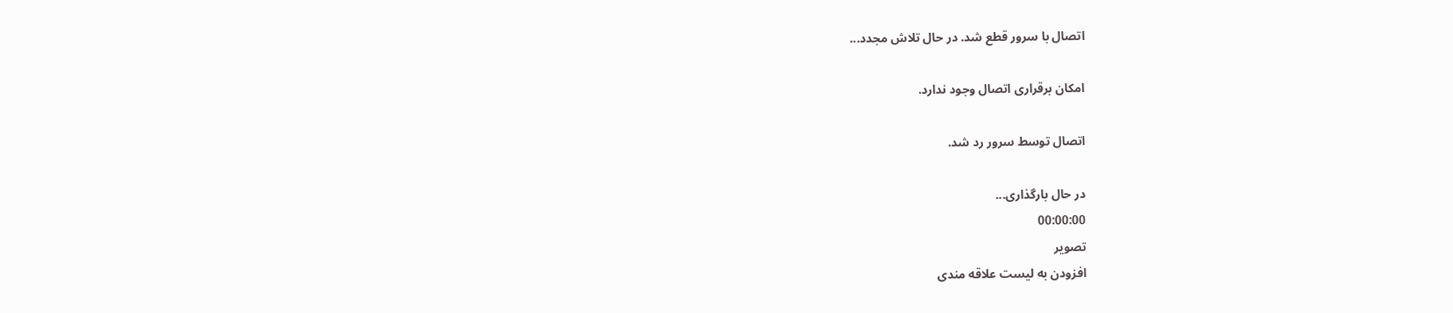اتصال با سرور قطع شد. در حال تلاش مجدد...

امکان برقراری اتصال وجود ندارد.

اتصال توسط سرور رد شد.

در حال بارگذاری...
00:00:00
تصویر
افزودن به لیست علاقه مندی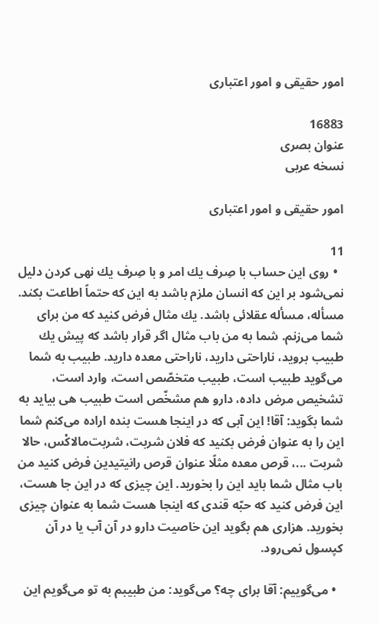امور حقیقى و امور اعتبارى

16883
عنوان بصری
نسخه عربی

امور حقیقى و امور اعتبارى

11
  • روی این حساب با صِرف یك امر و با صِرف یك نهی كردن دلیل نمی‌شود بر این كه انسان ملزم باشد به این كه حتماً اطاعت بكند. مسأله، مسأله عقلائی باشد. یك مثال فرض كنید كه من برای شما می‌زنم. شما به من باب مثال اگر قرار باشد كه پیش یك طبیب بروید، ناراحتی دارید، ناراحتی معده دارید. طبیب به شما می‌گوید طبیب است، طبیب متخصّص است، وارد است، تشخیص مرض داده، دارو هم مشخّص است طبیب هی بیاید به شما بگوید: آقا! این آبی كه در اینجا هست بنده اراده می‌كنم شما این را به عنوان فرض بكنید كه فلان شربت، شربت‌مالاكْس، حالا شربت ...، قرص معده مثلًا عنوان قرص رانیتیدین فرض كنید من باب مثال شما باید این را بخورید. این چیزی كه در این جا هست، این فرض كنید كه حبّه قندی كه اینجا هست شما به عنوان چیزی بخورید. هزاری هم بگوید این خاصیت دارو در آن آب یا در آن كپسول نمی‌رود.

  • می‌گوییم: آقا برای چه؟ می‌گوید: من طبیبم به تو می‌گویم این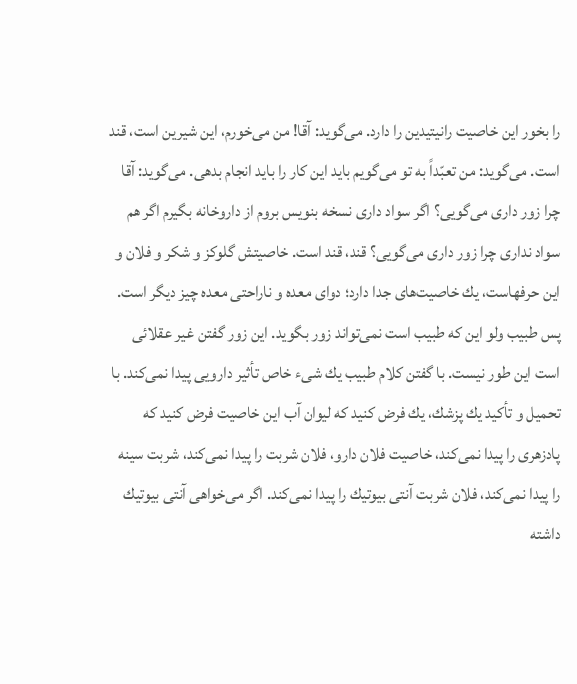را بخور این خاصیت رانیتیدین را دارد. می‌گوید: آقا! من می‌خورم، این شیرین است، قند است. می‌گوید: من تعبّداً به تو می‌گویم باید این كار را باید انجام بدهی. می‌گوید: آقا چرا زور داری می‌گویی؟ اگر سواد داری نسخه بنویس بروم از داروخانه بگیرم اگر هم سواد نداری چرا زور داری می‌گویی؟ قند، قند است. خاصیتش گلوكز و شكر و فلان و این حرفهاست، یك خاصیت‌های جدا دارد؛ دوای معده و ناراحتی معده چیز دیگر است. پس طبیب ولو این كه طبیب است نمی‌تواند زور بگوید. این زور گفتن غیر عقلائی است این طور نیست. با گفتن كلام طبیب یك شی‌ء خاص تأثیر دارویی پیدا نمی‌كند. با تحمیل و تأكید یك پزشك، یك فرض كنید كه لیوان آب این خاصیت فرض كنید كه پادزهری را پیدا نمی‌كند، خاصیت فلان دارو، فلان شربت را پیدا نمی‌كند، شربت سینه را پیدا نمی‌كند، فلان شربت آنتی بیوتیك را پیدا نمی‌كند. اگر می‌خواهی آنتی بیوتیك داشته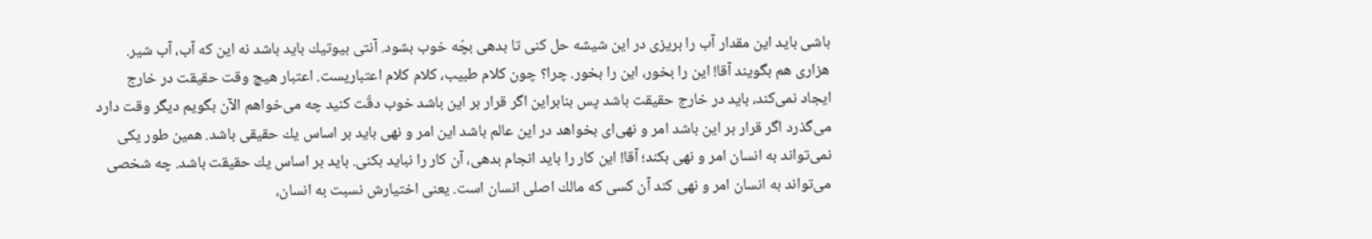باشی باید این مقدار آب را بریزی در این شیشه حل كنی تا بدهی بچّه خوب بشود. آنتی بیوتیك باید باشد نه این كه آب، آب شیر. هزاری هم بگویند آقا! این را بخور، این را بخور. چرا؟ چون كلام طبیب، كلام كلام اعتباریست. اعتبار هیچ وقت حقیقت در خارج ایجاد نمی‌كند، باید در خارج حقیقت باشد پس بنابراین اگر قرار بر این باشد خوب دقّت كنید چه می‌خواهم الآن بگویم دیگر وقت دارد می‌گذرد اگر قرار بر این باشد امر و نهی‌ای بخواهد در این عالم باشد این امر و نهی باید بر اساس یك حقیقی باشد. همین طور یكی نمی‌تواند به انسان امر و نهی بكند؛ آقا! این كار را باید انجام بدهی، آن كار را نباید بكنی. باید بر اساس یك حقیقت باشد. چه شخصی می‌تواند به انسان امر و نهی كند آن كسی كه مالك اصلی انسان است. یعنی اختیارش نسبت به انسان،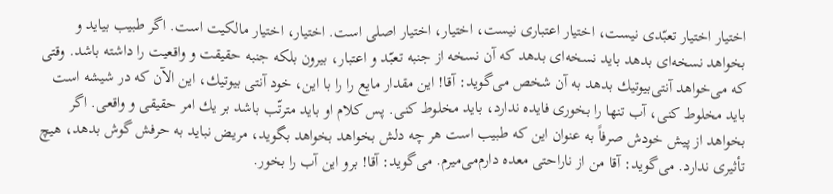اختیار اختیار تعبّدی نیست، اختیار اعتباری نیست، اختیار، اختیار اصلی است. اختیار، اختیار مالكیت است. اگر طبیب بیاید و بخواهد نسخه‌ای بدهد باید نسخه‌ای بدهد كه آن نسخه از جنبه تعبّد و اعتبار، بیرون بلكه جنبه حقیقت و واقعیت را داشته باشد. وقتی كه می‌خواهد آنتی‌بیوتیك بدهد به آن شخص می‌گوید: آقا! این مقدار مایع را را با این، خود آنتی بیوتیك، این الآن كه در شیشه است باید مخلوط كنی، آب تنها را بخوری فایده ندارد، باید مخلوط كنی. پس كلام او باید مترتّب باشد بر یك امر حقیقی و واقعی. اگر بخواهد از پیش خودش صرفاً به عنوان این كه طبیب است هر چه دلش بخواهد بخواهد بگوید، مریض نباید به حرفش گوش بدهد، هیچ تأثیری ندارد. می‌گوید: آقا من از ناراحتی معده دارم‌می‌میرم. می‌گوید: آقا! برو این آب را بخور.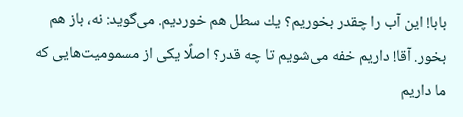بابا! این آب را چقدر بخوریم؟ یك سطل هم خوردیم. می‌گوید: نه، باز هم بخور. آقا! داریم خفه می‌شویم تا چه قدر؟ اصلًا یكی از مسمومیت‌هایی كه ما داریم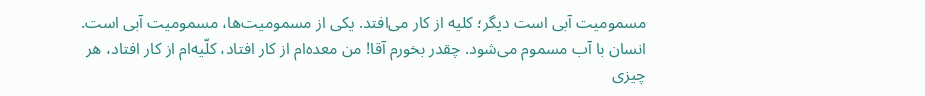مسمومیت آبی است دیگر؛ كلیه از كار می‌افتد. یكی از مسمومیت‌ها، مسمومیت آبی است. انسان با آب مسموم می‌شود. چقدر بخورم آقا! من معده‌ام از كار افتاد، كلّیه‌ام از كار افتاد، هر چیزی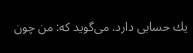یك حسابی دارد. می‌گوید كه: من چون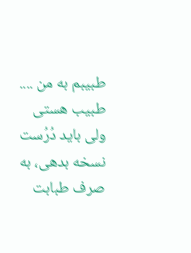طبیبم به من .... طبیب هستی ولی باید دُرُست نسخه بدهی، به صرف طبابت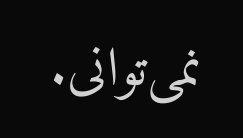نمی‌توانی.